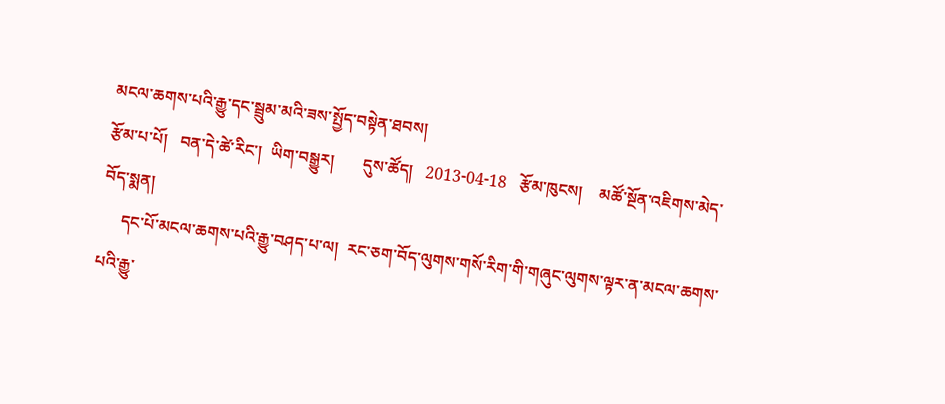མངལ་ཆགས་པའི་རྒྱུ་དང་སྦྲུམ་མའི་ཟས་སྤྱོད་བསྟེན་ཐབས།
རྩོམ་པ་པོ།   བན་དེ་ཚེ་རིང་།  ཡིག་བསྒྱུར།       དུས་ཚོད།   2013-04-18   རྩོམ་ཁུངས།    མཚོ་སྔོན་འཇིགས་མེད་བོད་སྨན།
     དང་པོ་མངལ་ཆགས་པའི་རྒྱུ་བཤད་པ་ལ།  རང་ཅག་བོད་ལུགས་གསོ་རིག་གི་གཞུང་ལུགས་ལྟར་ན་མངལ་ཆགས་པའི་རྒྱུ་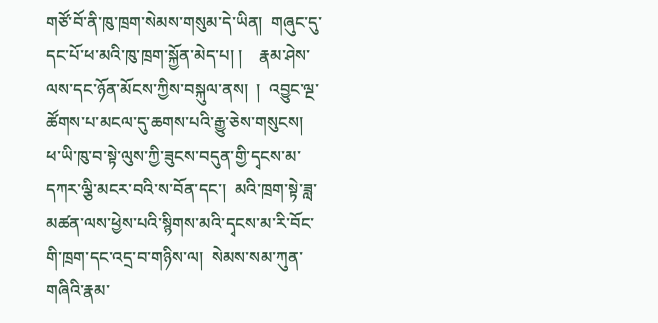གཙོ་བོ་ནི་ཁུ་ཁྲག་སེམས་གསུམ་དེ་ཡིན།  གཞུང་དུ་དང་པོ་ཕ་མའི་ཁུ་ཁྲག་སྐྱོན་མེད་པ། །    རྣམ་ཤེས་ལས་དང་ཉོན་མོངས་ཀྱིས་བསྐུལ་ནས།  །  འབྱུང་ལྔ་ཚོགས་པ་མངལ་དུ་ཆགས་པའི་རྒྱུ་ཅེས་གསུངས།  ཕ་ཡི་ཁུ་བ་སྟེ་ལུས་ཀྱི་ཟུངས་བདུན་གྱི་དྭངས་མ་དཀར་ལྕི་མངར་བའི་ས་བོན་དང་།  མའི་ཁྲག་སྟེ་ཟླ་མཚན་ལས་ཕྱེས་པའི་སྙིགས་མའི་དྭངས་མ་རི་བོང་གི་ཁྲག་དང་འདྲ་བ་གཉིས་ལ།  སེམས་སམ་ཀུན་གཞིའི་རྣམ་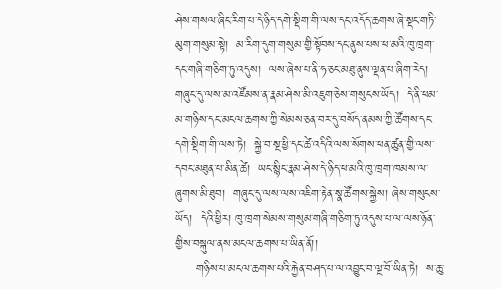ཤེས་གསལ་ཞིང་རིག་པ་དེ་ཉིད་དགེ་སྡིག་གི་ལས་དང་འདོད་ཆགས་ཞེ་སྡང་གཏི་མུག་གསུམ་སྟེ།  མ་རིག་དུག་གསུམ་གྱི་སྟོབས་དང་ནུས་པས་ཕ་མའི་ཁུ་ཁྲག་དང་གཞི་གཅིག་ཏུ་འདུས།  ལས་ཞེས་པ་ནི་ཧ་ཅང་མཐུ་ནུས་ལྡན་པ་ཞིག་རེད།  གཞུང་དུ་ལས་མ་འཛོམས་ན་རྣམ་ཤེས་མི་འཇུག་ཅེས་གསུངས་ཡོད།  དེ་ནི་ཕམ་མ་གཉིས་དང་མངལ་ཆགས་ཀྱི་སེམས་ཅན་བར་དུ་བསོད་ནམས་ཀྱི་ཚོགས་དང་དགེ་སྡིག་གི་ལས་ཏེ།  སྐྱེ་བ་སྔ་ཕྱི་དང་ཚེ་འདིའི་ལས་སོགས་ཕན་ཚུན་གྱི་ལས་དབང་མཐུན་པ་མིན་ཚེ།  ཡང་སྙིང་རྣམ་ཤེས་དེ་ཉིད་ཕ་མའི་ཁུ་ཁྲག་ཁམས་ལ་ཞུགས་མི་ཐུབ།  གཞུང་དུ་ལས་ལས་འཇིག་རྟེན་སྣ་ཚོགས་སྐྱེས། ཞེས་གསུངས་ཡོད།  དེའི་ཕྱིར། ཁུ་ཁྲག་སེམས་གསུམ་གཞི་གཅིག་ཏུ་འདུས་པ་ལ་ལས་ཉོན་གྱིས་བསྐུལ་ནས་མངལ་ཆགས་པ་ཡིན་ནོ།།
     གཉིས་པ་མངལ་ཆགས་པའི་རྐྱེན་བཤད་པ་ལ་འབྱུང་བ་ལྔ་བོ་ཡིན་ཏེ།  ས་ཆུ་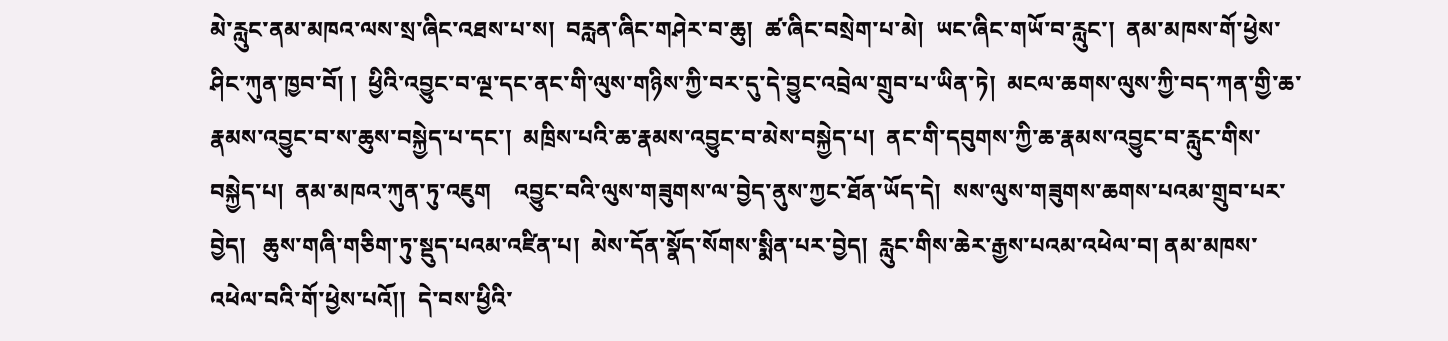མེ་རླུང་ནམ་མཁའ་ལས་སྲ་ཞིང་འཐས་པ་ས།  བརླན་ཞིང་གཤེར་བ་ཆུ།  ཚ་ཞིང་བསྲེག་པ་མེ།  ཡང་ཞིང་གཡོ་བ་རླུང་།  ནམ་མཁས་གོ་ཕྱེས་ཤིང་ཀུན་ཁྱབ་བོ། །  ཕྱིའི་འབྱུང་བ་ལྔ་དང་ནང་གི་ལུས་གཉིས་ཀྱི་བར་དུ་དེ་བྱུང་འབྲེལ་གྲུབ་པ་ཡིན་ཏེ།  མངལ་ཆགས་ལུས་ཀྱི་བད་ཀན་གྱི་ཆ་རྣམས་འབྱུང་བ་ས་ཆུས་བསྐྱེད་པ་དང་།  མཁྲིས་པའི་ཆ་རྣམས་འབྱུང་བ་མེས་བསྐྱེད་པ།  ནང་གི་དབུགས་ཀྱི་ཆ་རྣམས་འབྱུང་བ་རླུང་གིས་བསྐྱེད་པ།  ནམ་མཁའ་ཀུན་ཏུ་འཇུག    འབྱུང་བའི་ལུས་གཟུགས་ལ་བྱེད་ནུས་ཀྱང་ཐོན་ཡོད་དེ།  སས་ལུས་གཟུགས་ཆགས་པའམ་གྲུབ་པར་བྱེད།   ཆུས་གཞི་གཅིག་ཏུ་སྡུད་པའམ་འཛིན་པ།  མེས་དོན་སྣོད་སོགས་སྨིན་པར་བྱེད།  རླུང་གིས་ཆེར་རྒྱས་པའམ་འཕེལ་བ། ནམ་མཁས་འཕེལ་བའི་གོ་ཕྱེས་པའོ།།  དེ་བས་ཕྱིའི་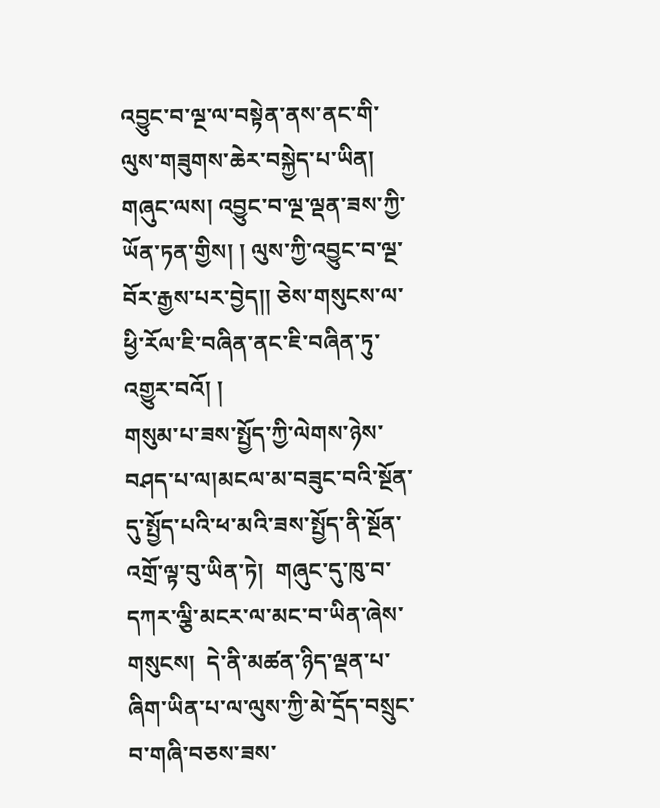འབྱུང་བ་ལྔ་ལ་བསྟེན་ནས་ནང་གི་ལུས་གཟུགས་ཆེར་བསྐྱེད་པ་ཡིན།  གཞུང་ལས། འབྱུང་བ་ལྔ་ལྡན་ཟས་ཀྱི་ཡོན་ཏན་གྱིས། ། ལུས་ཀྱི་འབྱུང་བ་ལྔ་བོར་རྒྱས་པར་བྱེད།། ཅེས་གསུངས་ལ་ཕྱི་རོལ་ཇི་བཞིན་ནང་ཇི་བཞིན་ཏུ་འགྱུར་བའོ། །
གསུམ་པ་ཟས་སྤྱོད་ཀྱི་ལེགས་ཉེས་བཤད་པ་ལ།མངལ་མ་བཟུང་བའི་སྔོན་དུ་སྤྱོད་པའི་ཕ་མའི་ཟས་སྤྱོད་ནི་སྔོན་འགྲོ་ལྟ་བུ་ཡིན་ཏེ།  གཞུང་དུ་ཁུ་བ་དཀར་ལྕི་མངར་ལ་མང་བ་ཡིན་ཞེས་གསུངས།  དེ་ནི་མཚན་ཉིད་ལྡན་པ་ཞིག་ཡིན་པ་ལ་ལུས་ཀྱི་མེ་དྲོད་བསྲུང་བ་གཞི་བཅས་ཟས་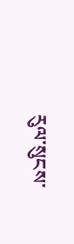རུལ་སུངས་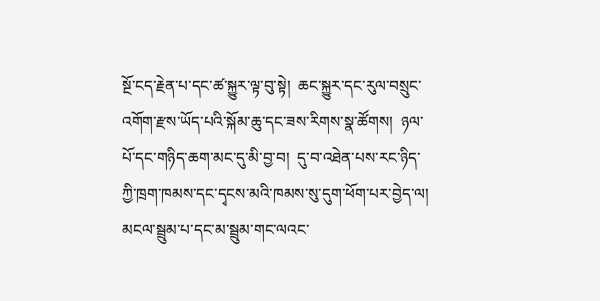སྔོ་ངད་རྗེན་པ་དང་ཚ་སྐྱུར་ལྟ་བུ་སྟེ།  ཆང་སྐྱུར་དང་རུལ་བསྲུང་འགོག་རྫས་ཡོད་པའི་སྐོམ་ཆུ་དང་ཟས་རིགས་སྣ་ཚོགས།  ཉལ་པོ་དང་གཉིད་ཆག་མང་དུ་མི་བྱ་བ།  དུ་བ་འཐེན་པས་རང་ཉིད་ཀྱི་ཁྲག་ཁམས་དང་དྭངས་མའི་ཁམས་སུ་དུག་ཕོག་པར་བྱེད་ལ།  མངལ་སྦྲུམ་པ་དང་མ་སྦྲུམ་གང་ལའང་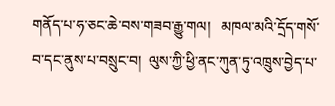གནོད་པ་ཧ་ཅང་ཆེ་བས་གཟབ་རྒྱུ་གལ།   མཁལ་མའི་དྲོད་གསོ་བ་དང་ནུས་པ་བསྲུང་བ།  ལུས་ཀྱི་ཕྱི་ནང་ཀུན་ཏུ་འཁྲུས་བྱེད་པ་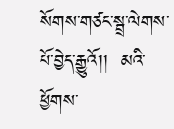སོགས་གཙང་སྦྲ་ལེགས་པོ་བྱེད་རྒྱུའོ།།  མའི་ཕྱོགས་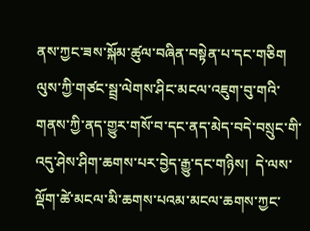ནས་ཀྱང་ཟས་སྐོམ་ཚུལ་བཞིན་བསྟེན་པ་དང་གཅིག    ལུས་ཀྱི་གཙང་སྦྲ་ལེགས་ཤིང་མངལ་འཇུག་བུ་གའི་གནས་ཀྱི་ནད་གྱུར་གསོ་བ་དང་ནད་མེད་བདེ་བསྲུང་གི་འདུ་ཤེས་ཤིག་ཆགས་པར་བྱེད་རྒྱུ་དང་གཉིས།  དེ་ལས་ལྡོག་ཚེ་མངལ་མི་ཆགས་པའམ་མངལ་ཆགས་ཀྱང་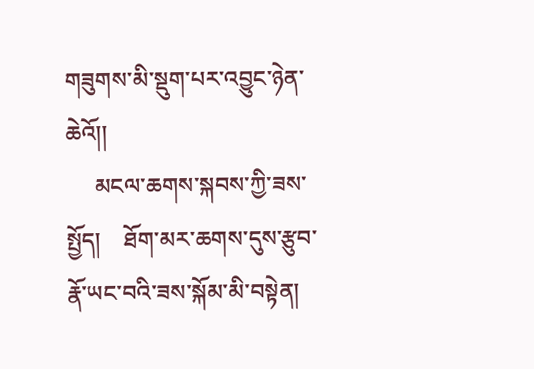གཟུགས་མི་སྡུག་པར་འབྱུང་ཉེན་ཆེའོ།།
     མངལ་ཆགས་སྐབས་ཀྱི་ཟས་སྤྱོད།    ཐོག་མར་ཆགས་དུས་རྩུབ་རྣོ་ཡང་བའི་ཟས་སྐོམ་མི་བསྟེན།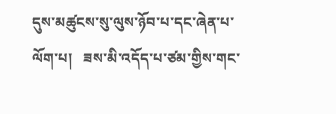དུས་མཚུངས་སུ་ལུས་ཉོབ་པ་དང་ཞེན་པ་ལོག་པ།   ཟས་མི་འདོད་པ་ཙམ་གྱིས་གང་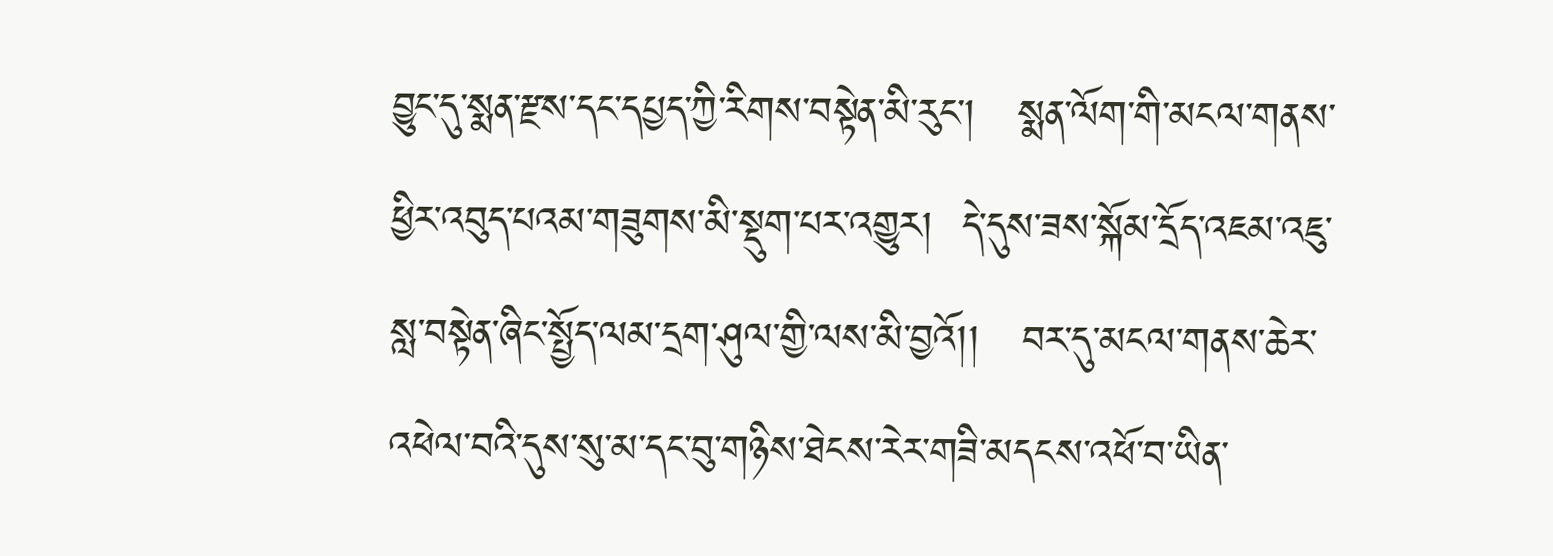བྱུང་དུ་སྨན་རྫས་དང་དཔྱད་ཀྱི་རིགས་བསྟེན་མི་རུང་།   སྨན་ལོག་གི་མངལ་གནས་ཕྱིར་འབུད་པའམ་གཟུགས་མི་སྡུག་པར་འགྱུར།  དེ་དུས་ཟས་སྐོམ་དྲོད་འཇམ་འཇུ་སླ་བསྟེན་ཞིང་སྤྱོད་ལམ་དྲག་ཤུལ་གྱི་ལས་མི་བྱའོ།།   བར་དུ་མངལ་གནས་ཆེར་འཕེལ་བའི་དུས་སུ་མ་དང་བུ་གཉིས་ཐེངས་རེར་གཟི་མདངས་འཕོ་བ་ཡིན་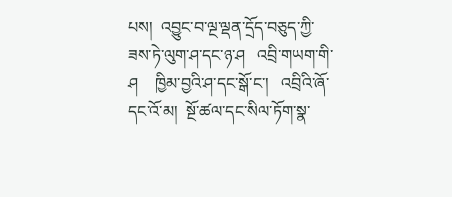པས།  འབྱུང་བ་ལྔ་ལྡན་དྲོད་བཅུད་ཀྱི་ཟས་ཏེ་ལུག་ཤ་དང་ཉ་ཤ   འབྲི་གཡག་གི་ཤ    ཁྱིམ་བྱའི་ཤ་དང་སྒོ་ང་།   འབྲིའི་ཞོ་དང་འོ་མ།  སྔོ་ཚལ་དང་སིལ་ཏོག་སྣ་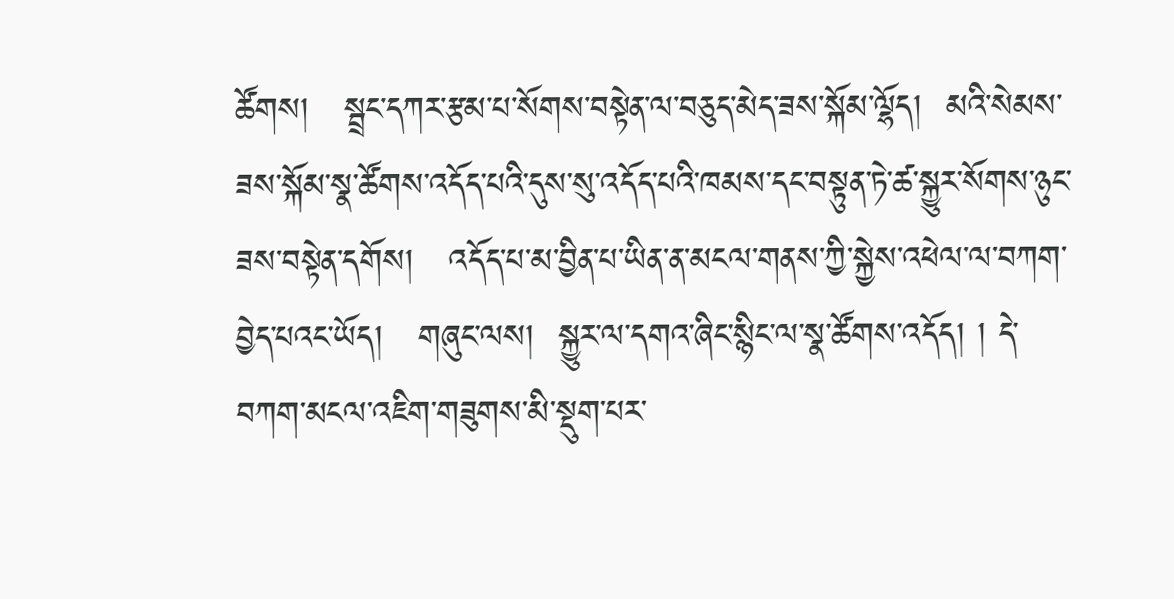ཚོགས།   སྦྲང་དཀར་རྩམ་པ་སོགས་བསྟེན་ལ་བཅུད་མེད་ཟས་སྐོམ་ལྷོད།  མའི་སེམས་ཟས་སྐོམ་སྣ་ཚོགས་འདོད་པའི་དུས་སུ་འདོད་པའི་ཁམས་དང་བསྟུན་ཏེ་ཚ་སྐྱུར་སོགས་ཉུང་ཟས་བསྟེན་དགོས།   འདོད་པ་མ་བྱིན་པ་ཡིན་ན་མངལ་གནས་ཀྱི་སྐྱེས་འཕེལ་ལ་བཀག་བྱེད་པའང་ཡོད།   གཞུང་ལས།  སྐྱུར་ལ་དགའ་ཞིང་སྙིང་ལ་སྣ་ཚོགས་འདོད། ། དེ་བཀག་མངལ་འཇིག་གཟུགས་མི་སྡུག་པར་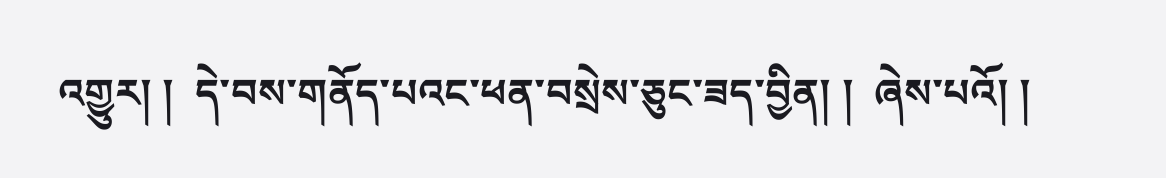འགྱུར། །  དེ་བས་གནོད་པའང་ཕན་བསྲེས་ཅུང་ཟད་བྱིན། །  ཞེས་པའོ། །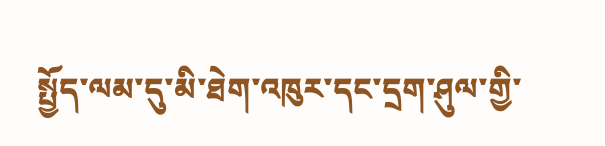སྤྱོད་ལམ་དུ་མི་ཐེག་འཁུར་དང་དྲག་ཤུལ་གྱི་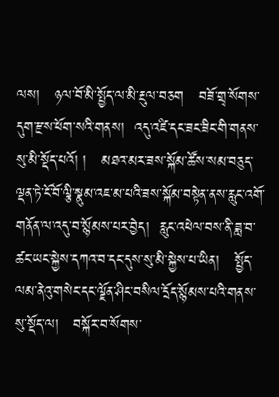ལས།   ཉལ་བོ་མི་སྤྱོད་ལ་མི་རྔུལ་བཅག   བཟོ་གྲྭ་སོགས་དུག་རྫས་ཕོག་སའི་གནས།  འདུ་འཛི་དང་ཟང་ཟིང་གི་གནས་སུ་མི་སྡོད་པའོ། །   མཐའ་མར་ཟས་སྐོམ་ཚོས་སམ་བཅུད་ལྡན་ཏེ་ངོ་བོ་ལྕི་སྣུམ་འཇ་མ་པའི་ཟས་སྐོམ་བསྟེན་ནས་རླུང་འགོ་གནོན་ལ་འདུ་བ་སྙོམས་པར་བྱེད།  རླུང་འཕེལ་བས་ནི་ཟླ་བ་ཚང་ཡང་སྐྱེས་དཀའ་བ་དང་དུས་སུ་མི་སྐྱེས་པ་ཡིན།   སྤྱོད་ལམ་ནེའུ་གསེང་དང་ལྗོན་ཤིང་བསིལ་དྲོད་སྙོམས་པའི་གནས་སུ་སྡོད་ལ།   བསྐོར་བ་སོགས་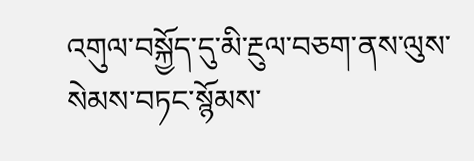འགུལ་བསྐྱོད་དུ་མི་རྔུལ་བཅག་ནས་ལུས་སེམས་བཏང་སྙོམས་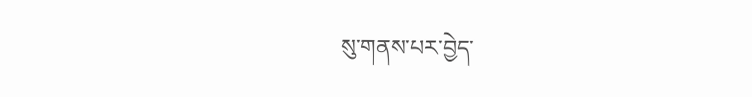སུ་གནས་པར་བྱེད་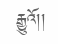རྒྱུའོ།།